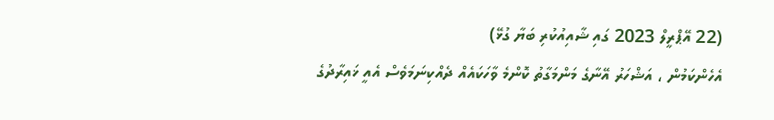(22 އޭޕްރީލް 2023 ގައި ޝާއިއުކުރި ބަޔާ ގުޅޭ)
އެހެންކަމުން ، އަޝްހަރު އޭނާގެ މަންމަގާތު ކޮންމެ ވާހަކައެއް ދެއްކިނަމަވެސް އެއީ ޚައިރާދުގެ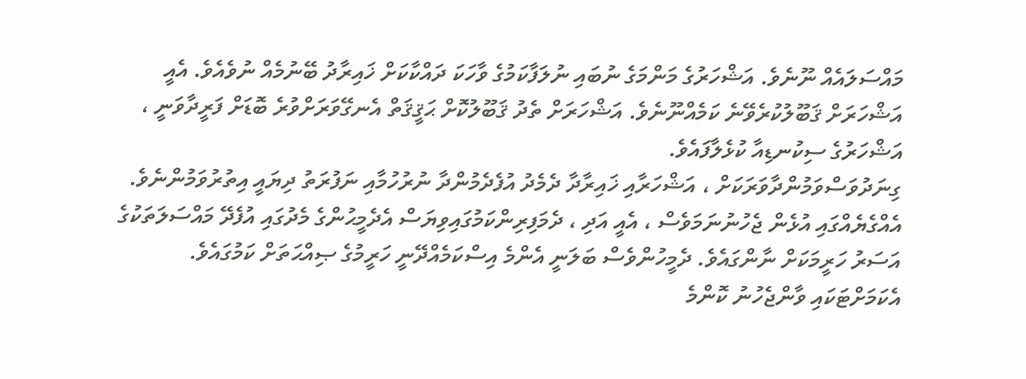މައްސަލައެއް ނޫނެވެ. އަޝްހަރުގެ މަންމަގެ ނުބައި ނުލަފާކަމުގެ ވާހަކަ ދައްކާކަށް ޚައިރާދު ބޭނުމެއް ނުވެއެވެ. އެއީ އަޝްހަރަށް ޤަބޫލުކުރެވޭނެ ކަމެއްނޫނެވެ. އަޝްހަރަށް ތެދު ޤަބޫލުކޮށް ޙަޤީޤަތް އެނގޭވަރަށްވުރެ ބޮޑަށް ފަރީދާވަނީ ، އަޝްހަރުގެ ސިކުނޑިއާ ކުޅެލާފައެވެ.
ގިނަދުވަސްވަމުންދާވަރަކަށް ، އަޝްހަރާއި ޚައިރާދާ ދެމެދު އުފެދެމުންދާ ނުރުހުމާއި ނަފުރަތު ދިޔައީ އިތުރުވަމުންނެވެ. އެއްގެޔެއްގައި އުޅެން ޖެހުނުނަމަވެސް ، އެއީ އަދި ، ދެމަފިރިންކަމުގައިވިޔަސް އެދެމީޙުންގެ މެދުގައި އުފެދޭ މައްސަލަތަކުގެ އަސަރު ހަރީމަކަށް ނާންގައެވެ. ދެމީހުންވެސް ބަލަނީ އެންމެ އިސްކަމެއްދޭނީ ހަރީމުގެ ޞިއްޙަތަށް ކަމުގައެވެ. އެކަމަށްޓަކައި ވާންޖެހުނު ކޮންމެ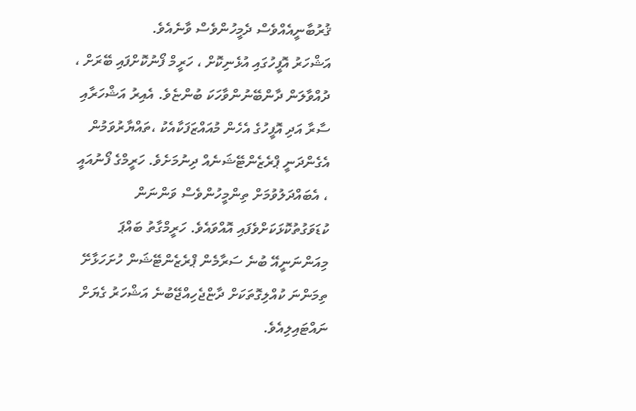ޤުރުބާނީއެއްވެސް ދެމީހުންވެސް ވާނެއެވެ.
އަޝްހަރު އޮފީހުގައި އުޅެނިކޮށް ، ހަރީމް ފޯނުކޮށްފައި ބޭރަށް ، ދުއްވާލަން ދާންބޭނުންވާހަކަ ބުންޏެވެ. އެއިރު އަޝްހަރާއި ސާރާ އަދި އޮފީހުގެ އެހެން މުއައްޒަފަކާއެކު ،ތައްޔާރުވަމުން އެގެންދަނީ ޕްރެޒެންޓޭޝަނެއް ދިނުމަށެވެ. ހަރީމްގެ ފޯނުއައީ ، އެބައްދަލުވުމަށް ތިންމީހުންވެސް ވަންނަން ކުޑަވަގުތުކޮޅަކަށްވެފައި އޮއްވައެވެ. ހަރީމްގާތު ބައްޕަ މިއަންނަނީއޭ ބުނެ ސަރާމެން ޕްރެޒެންޓޭޝަން ހުށަހަޅާށޭ ތިމަންނަ ކުއްލިގޮތަކަށް ދާޏްޖެހިއްޖޭބުނެ އަޝްހަރު ގެޔަށް ނައްޓައިލިއެވެ.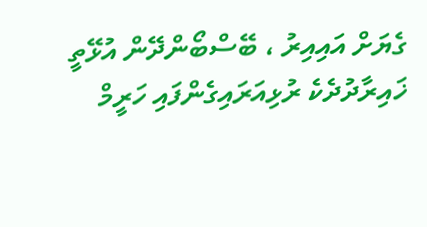ގެޔަށް އައިއިރު ، ބޭސްބޯންދޭން އުޅޭތީ ޚައިރާދުދެކެ ރުޅިއަރައިގެންފައި ހަރީމް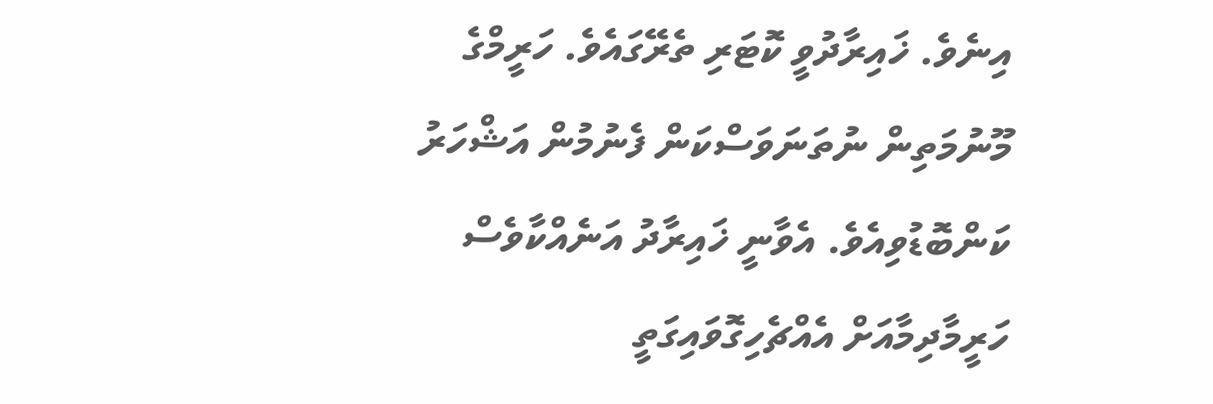އިނެވެ. ޚައިރާދުވީ ކޮޓަރި ތެރޭގައެވެ. ހަރީމްގެ މޫނުމަތިން ނުތަނަވަސްކަން ފެނުމުން އަޝްހަރު ކަންބޮޑުވިއެވެ. އެވާނީ ޚައިރާދު އަނެއްކާވެސް ހަރީމާދިމާއަށް އެއްޗެހިގޮވައިގަތީ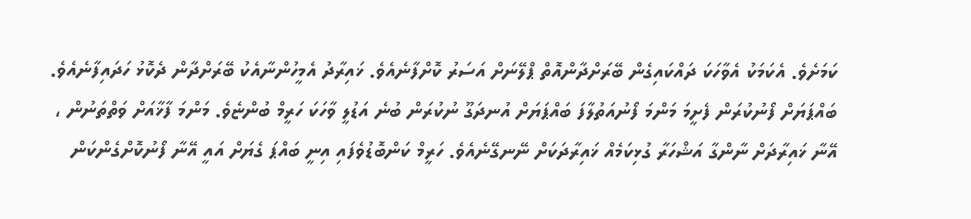ކަމަށެވެ. އެކަމަކު އެވާހަކަ ދައްކައިގެން ބޭރަށްދާންއޮތް ޕްލޭނަށް އަސަރު ކޮށްފާނެއެވެ. ޚައިރާދު އެމީހުންނާއެކު ބޭރަށްދާން ދެކޮޅު ހަދައިފާނެއެވެ.
ބައްޕަޔަށް ފޯނުކުރަން ފެށީމަ މަންމަ ފޯނުއަތުލާފަ ބައްޕަޔަށް އުނދަގޫ ނުކުރަން ބުނެ އަޑުލީ ވާހަކަ ހަރީމް ބުންޏެވެ. މަންމަ ފާޚާއަށް ވަތްތަނުން ، އޭނާ ޚައިރާދަށް ނާންގާ އަޝްހަރާ ގުޅިކަމެއް ޚައިރާދަކަށް ނޭނގޭނެއެވެ. ހަރީމް ކަންބޮޑުވެފައި އިނީ ބައްޕަ ގެޔަށް އައީ އޭނާ ފޯނުކޮށްގެންކަން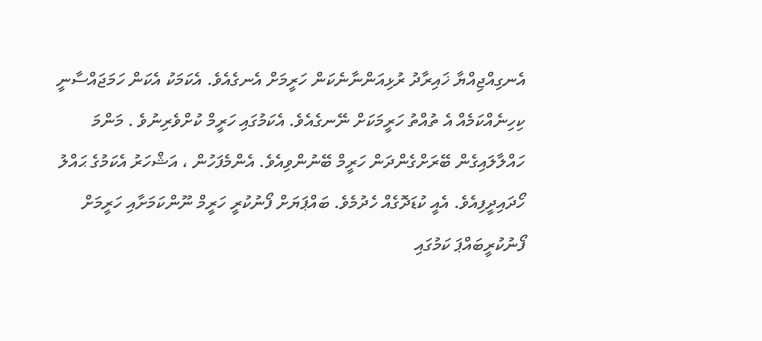އެނގިއްޖިއްޔާ ޚައިރާދު ރުޅިއަންނާނެކަން ހަރީމަށް އެނގެއެވެ. އެކަމަކު އެކަން ހަމަޖައްސާނީ ކިހިނެއްކަމެއް އެ ތުއްތު ހަރީމަކަށް ނޭނގެއެވެ. އެކަމުގައި ހަރީމް ކުށްވެރިނުވެ . މަންމަ ހައްލާލައިގެން ބޭރަށްގެންދަން ހަރީމް ބޭނުންވިއެވެ. އެންމެފަހުން ، އަޝްހަރު އެކަމުގެ ޙައްލު ހޯދައިދީފިއެވެ. އެއީ ކުޑަދޮގެއް ހެދުމެވެ. ބައްޕަޔަށް ފޯނުކުރީ ހަރީމް ނޫންކަމަށާއި ހަރީމަށް ފޯނުކުރީބައްޕަ ކަމުގައި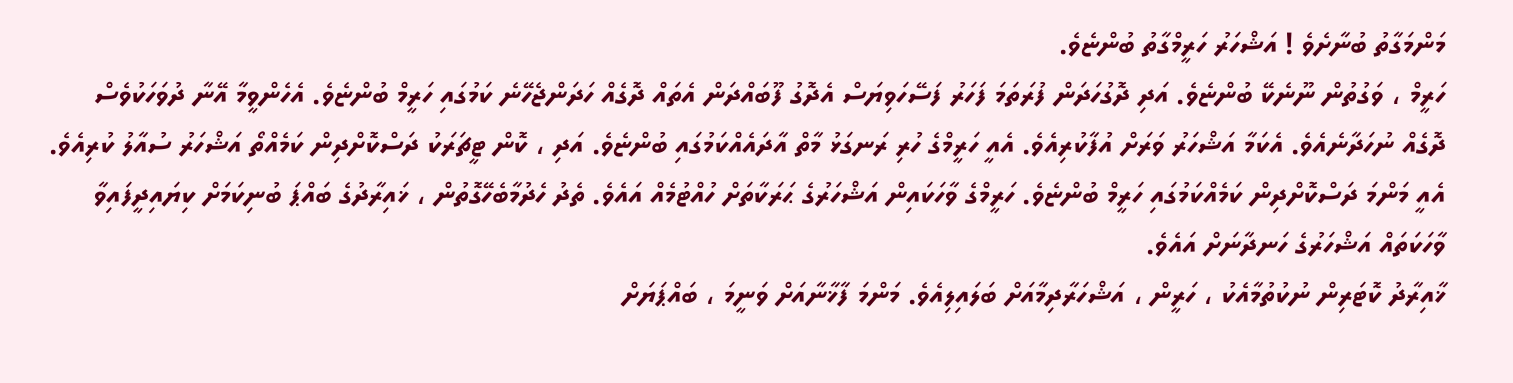މަންމަގާތު ބުނާށެވެ ! އަޝްހަރު ހަރީމްގާތު ބުންޏެވެ.
ހަރީމް ، ވަގުތުން ނޫނެކޭ ބުންޏެވެ. އަދި ދޮގުހަދަން ފުރަތަމަ ފަހަރު ފަސޭހަވިޔަސް އެދޮގު ފޫބައްދަން އެތައް ދޮގެއް ހަދަންޖެހޭނެ ކަމުގައި ހަރީމް ބުންޏެވެ. އެހެންވީމާ އޭނާ ދުވަހަކުވެސް ދޮގެއް ނުހަދާނެއެވެ. އެކަމާ އަޝްހަރު ވަރަށް އުފާކުރިއެވެ. އެއީ ހަރީމްގެ ހުރި ރަނގަޅު މާތް އާދައެއްކަމުގައި ބުންޏެވެ. އަދި ، ކޮން ޓީޗަރަކު ދަސްކޮށްދިން ކަމެއްތޯ އަޝްހަރު ސުއާލު ކުރިއެވެ.
އެއީ މަންމަ ދަސްކޮށްދިން ކަމެއްކަމުގައި ހަރީމް ބުންޏެވެ. ހަރީމްގެ ވާހަކައިން އަޝްހަރުގެ ޙަރަކާތަށް ހުއްޓުމެއް އައެވެ. ތެދު ހެދުމާބެހޭގޮތުން ، ޚައިރާދުގެ ބައްޕަ ބުނިކަމަށް ކިޔައިދީފައިވާ ވާހަކަތައް އަޝްހަރުގެ ހަނދާނަށް އައެވެ.
ޚާއިރާދު ކޮޓަރިން ނުކުތުމާއެކު ، ހަރީން ، އަޝްހަރާދިމާއަށް ބަލައިލިއެވެ. މަންމަ ފާޚާނާއަށް ވަނީމަ ، ބައްޕަޔަށް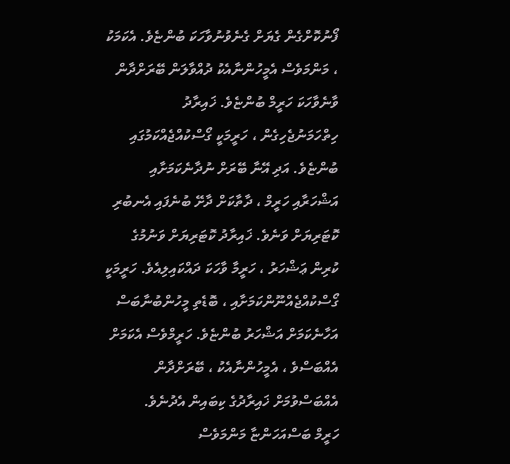ފޯނުކޮށްގެން ގެޔަށް ގެނެވުނުވާހަކަ ބުންޏެވެ. އެކަމަކު ، މަންމަވެސް އެމީހުންނާއެކު ދުއްވާލަން ބޭރަށްދާން ވާނެވާހަކަ ހަރީމް ބުންޏެވެ. ޚައިރާދު ހިތްހަމަނުޖެހިގެން ، ހަރީމަކީ ގޯސްކުއްޖެއްކަމުގައި ބުންޏެވެ. އަދި އޭނާ ބޭރަށް ނުދާނެކަމަށާއި އަޝްހަރާއި ހަރީމް ، ދާތާކަށް ދާށޭ ބުނެފައި އެނބުރި ކޮޓަރިޔަށް ވަނެވެ. ޚައިރާދު ކޮޓަރިޔަށް ވަނުމުގެ ކުރިން ޢަޝްހަރު ، ހަރީމާ ވާހަކަ ދައްކައިލިއެވެ. ހަރީމަކީ ގޯސްކުއްޖެއްނޫންކަމަށާއި ، ބޮޑެތި މީހުންބުނާބަސް އަހާނެކަމަށް އަޝްހަރު ބުންޏެވެ. ހަރީމްވެސް އެކަމަށް އެއްބަސްވެ ، އެމީހުންނާއެކު ، ބޭރަށްދާން އެއްބަސްވުމަށް ޚައިރާދުގެ ކިބައިން އެދުނެވެ.
ހަރީމް ބަސްއަހަންޏާ މަންމަވެސް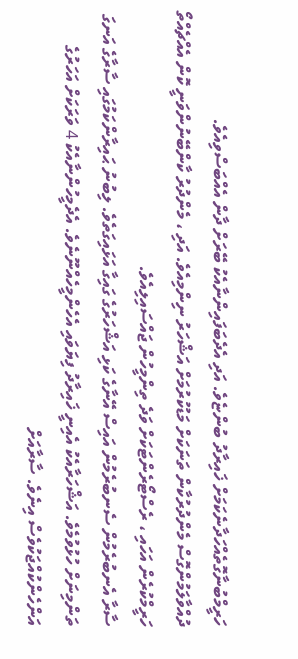ހަރީމްބުނާގޮތެއްހަދާނެކަމަށް ޚައިރާދު ބުންޏެވެ. އަދި އެދެބަފައިންނާއެކު ބޭރަށް ދާން އެއްބަސްވިއެވެ.
ދުއްވާލަމުންގޮސް މެންދުރުކާން ތަނަކަށް މަޑުކުރުމަށް އަޝްހަރު ނިންމިއެވެ. އަދި ، މެންދުރު ކާންބޭނުންވަނީ ކޮން އެއްޗެއްތޯ ހަރީމްކުރެން އަހައި ، ރެސްޓޯރެންޓަކަށް ވަދެ ތިންމީހުން ޖައްސައިލިއެވެ.
ސާރާ އެނބުރެމުން ސެނބުރެމުން އައިސް އޭނާގެ ކަޅި އަޝްހަރުގެ ގައިގާ އަޅައިގަތެވެ. ލިބުނު ޙައިރާންކަމުގައި ސާރާގެ އަނގަ ތަންމިނަށް ހުޅުވުމެވެ. އަޝްހަރާއެކު އެއިނީ ޚައިރާދު ފިޔަވައި އެހެންމީހެއްނޫނެވެ. އެދެމީހުންނާއެކު 4 ވަރަކަށް އަހަރުގެ އަންހެންކުއްޖަކުވެސް އިނެވެ. ސާރާއަށް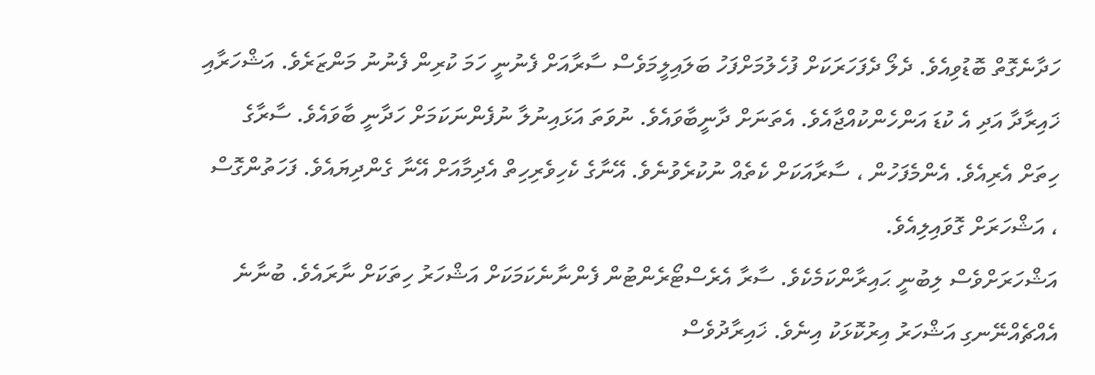ހަދާނެގޮތް ބޮޑުވިއެވެ. ދެލޯ ދެފަހަރަކަށް ފުހެލުމަށްފަހު ބަލައިލީމަވެސް ސާރާއަށް ފެނުނީ ހަމަ ކުރިން ފެނުނު މަންޒަރެވެ. އަޝްހަރާއި ޚައިރާދާ އަދި އެ ކުޑަ އަންހެންކުއްޖާއެވެ. އެތަނަށް ދާނީބާވައެވެ. ނުވަތަ އަޅައިނުލާ ނުފެންނަކަމަށް ހަދާނީ ބާވައެވެ. ސާރާގެ ހިތަށް އެރިއެވެ. އެންމެފަހުން ، ސާރާއަކަށް ކެތެއް ނުކުރެވުނެވެ. އޭނާގެ ކެހިވެރިހިތް އެދިމާއަށް އޭނާ ގެންދިޔައެވެ. ފަހަތުންގޮސް ، އަޝްހަރަށް ގޮވައިލިއެވެ.
އަޝްހަރަށްވެސް ލިބުނީ ޙައިރާންކަމެކެވެ. ސާރާ އެރެސްޓޯރެންޓުން ފެންނާނެކަމަކަށް އަޝްހަރު ހިތަކަށް ނާރައެވެ. ބުނާނެ އެއްޗެއްނޭނގި އަޝްހަރު އިރުކޮޅަކު އިނެވެ. ޚައިރާދުވެސް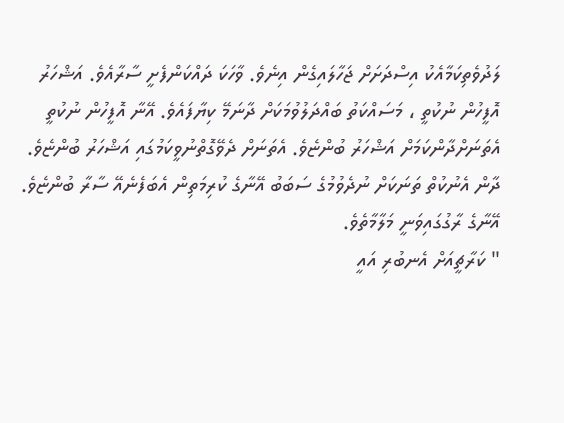ލަދުވެތިކަމާއެކު އިސްދަށަށް ޖަހާލައިގެން އިނެވެ. ވާހަކަ ދައްކަންފެށީ ސާރާއެވެ. އަޝްހަރު އޮފީހުން ނުކުތީ ، މަސައްކަތު ބައްދަލުވުމަކަށް ދާނަމޭ ކިޔާފައެވެ. އޭނާ އޮފީހުން ނުކުތީ އެތަނަށްދާންކަމަށް އަޝްހަރު ބުންޏެވެ. އެތަނަށް ދެވޭގޮތްނުވީކަމުގައި އަޝްހަރު ބުންޏެވެ.
ދާން އެނުކުތް ތަނަކަށް ނުދެވުމުގެ ސަބަބު އޭނާގެ ކުރިމަތިން އެބަފެނެއޭ ސާރާ ބުންޏެވެ. އޭނާގެ ރާގުގައިވަނީ މަލާމާތެވެ.
" ކަރާޗީއަށް އެނބުރި އައީ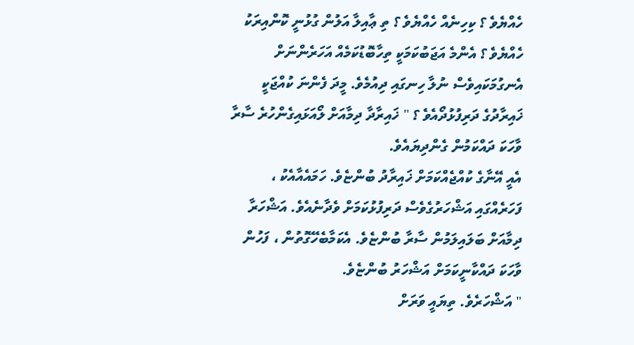ހެއްޔެވެ ؟ ކިހިނެއް ހެއްޔެވެ ؟ ތި ޢާއިލާ އަލުން ގުޅުނީ ކޮންއިރަކު ހެއްޔެވެ ؟ އެންމެ އަޖަބުކަމަކީ ތިހާބޮޑުކަމެއް އަހަރެންނަށް އެނގުމަކައިވެސް ނުލާ ހިނގައި ދިއުމެވެ. މީދަ ފެންނަ ކުއްޖަކީ ޚައިރާދުގެ ދަރިފުޅުދޯއެވެ ؟ " ޚައިރާދާ ދިމާއަށް ލޯއަޅައިގެންހުރެ ސާރާ ވާހަކަ ދައްކަމުން ގެންދިޔައެވެ.
އެއީ އޭނާގެ ކުއްޖެއްކަމަށް ޚައިރާދު ބުންޏެވެ. ހަމައެއާއެކު ، ފަހަރެއްގައި އަޝްހަރުގެވެސް ދަރިފުޅުކަމަށް ވެދާނެއެވެ. އަޝްހަރާ ދިމާއަށް ބަލައިލަމުން ސާރާ ބުންޏެވެ. އެކަމާބެހޭގޮތުން ، ފަހުން ވާހަކަ ދައްކާނީކަމަށް އަޝްހަރު ބުންޏެވެ.
" އަޝްހަރެވެ. ތިޔައީ ވަރަށް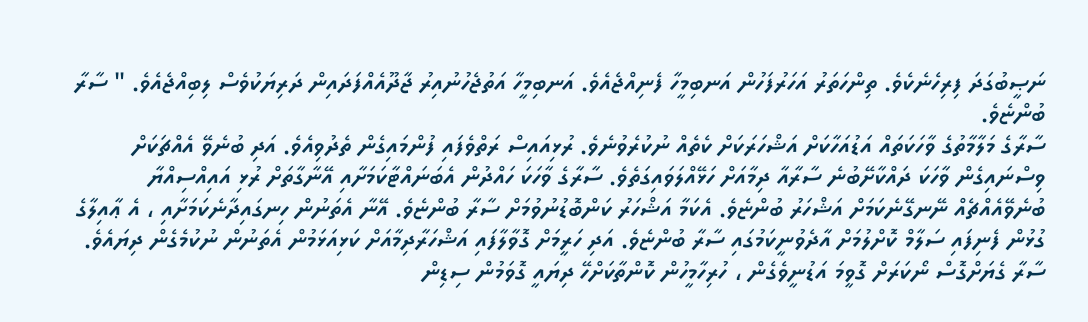ނަޞީބުގަދަ ފިރިހެނެކެވެ. ތިންހަތަރު އަހަރުފަހުން އަނބިމީހާ ފެނިއްޖެއެވެ. އަނބިމީހާ އަތުޖެހުނުއިރު ޖާދޫއެއްފަދައިން ދަރިޔަކުވެސް ލިބިއްޖެއެވެ. " ސާރާ ބުންޏެވެ.
ސާރާގެ މަލާމާތުގެ ވާހަކަތައް އަޑުއަހާކަށް އަޝްހަރަކަށް ކެތެއް ނުކުރެވުނެވެ. ރުޅިއައިސް ރަތްވެފައި ފުންމައިގެން ތެދުވިއެވެ. އަދި ބުނެވޭ އެއްޗަކަށް ވިސްނައިގެން ވާހަކަ ދައްކާށޭބުނެ ސާރާއާ ދިމާއަށް ހަޅޭއްލަވައިގަތެވެ. ސާރާގެ ވާހަކަ ހައްދުން އެބަނައްޓާކަމަށާއި އޭނާގާތަށް ރުޅި އައިއްސިއްޔާ ބުނެވޭއެއްޗެއް ނޭނގޭނެކަމަށް އަޝްހަރު ބުންޏެވެ. އެކަމާ އަޝްހަރު ކަންބޮޑުނުވުމަށް ސާރާ ބުންޏެވެ. އޭނާ އެތަނުން ހިނގައިދާނެކަމަށާއި ، އެ ޢާއިލާގެ ގުޅުން ފެނިފައި ސަލާމް ކޮށްލުމަށް އާދެވުނީކަމުގައި ސާރާ ބުންޏެވެ. އަދި ހަރީމަށް ގޮވާލާފައި އަޝްހަރާދިމާއަށް ކަޅިއަޅަމުން އެތަނުން ނުކުމެގެން ދިޔައެވެ.
ސާރާ ގެޔަށްގޮސް ނޯކަރަށް ގޮވީމަ އަޑުނީވެގެން ، ހުރިހާމީހުން ކޮންތާކަށްހޭ ދިޔައީ ގޮވަމުން ސިޑިން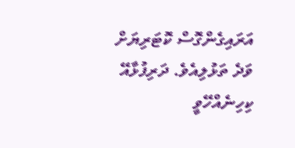އަރައިގެންގޮސް ކޮޓަރިޔަށް ވަދެ ތަޅުލިއެވެ. ދަރިފުޅާއޭ ކިހިނެއްހޭވީ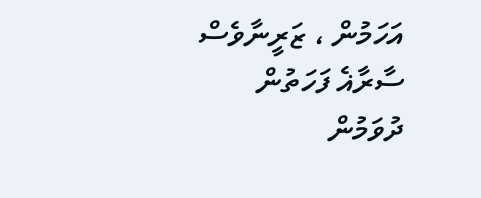އަހަމުން ، ޒަރީނާވެސް ސާރާޣެ ފަހަތުން ދުވަމުން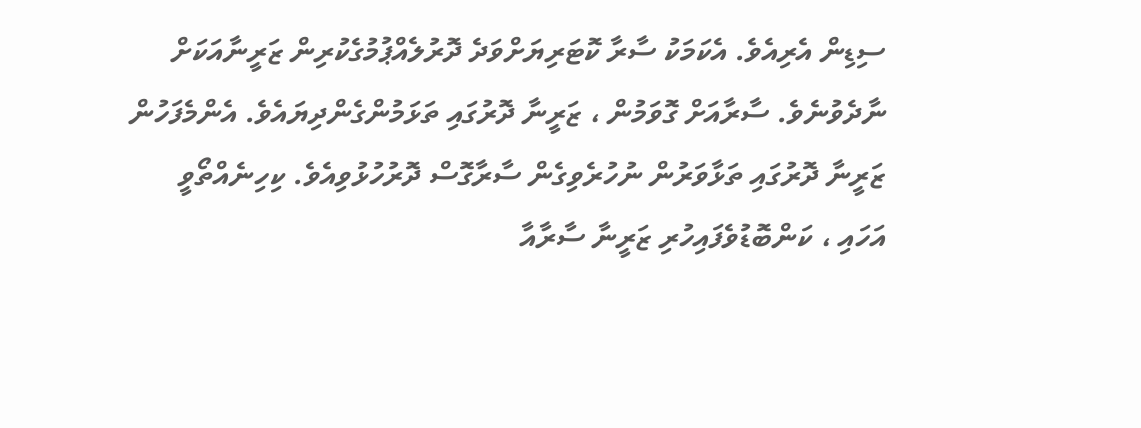ސިޑިން އެރިއެވެ. އެކަމަކު ސާރާ ކޮޓަރިޔަށްވަދެ ދޮރުލެއްޕުމުގެކުރިން ޒަރީނާއަކަށް ނާދެވުނެވެ. ސާރާއަށް ގޮވަމުން ، ޒަރީނާ ދޮރުގައި ތަޅަމުންގެންދިޔައެވެ. އެންމެފަހުން ޒަރީނާ ދޮރުގައި ތަޅާވަރުން ނުހުރެވިގެން ސާރާގޮސް ދޮރުހުޅުވިއެވެ. ކިހިނެއްތޯވީ އަހައި ، ކަންބޮޑުވެފައިހުރި ޒަރީނާ ސާރާއާ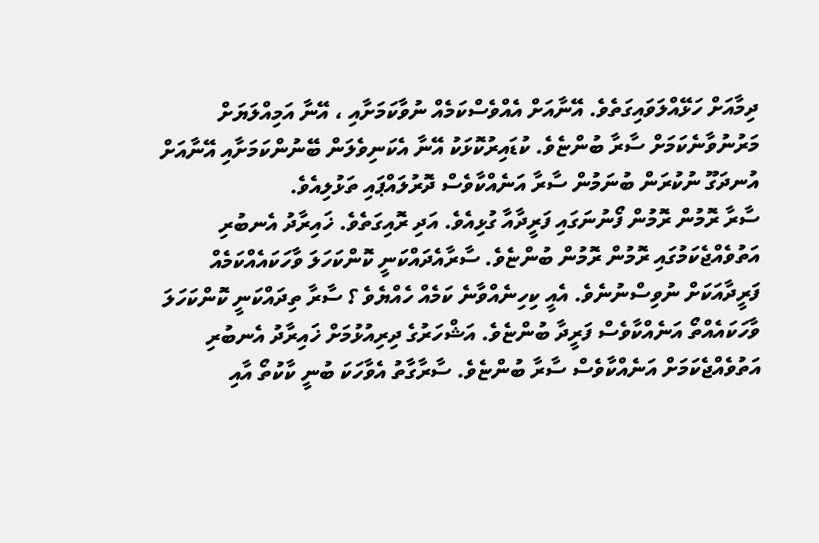ދިމާއަށް ހަޅޭއްލަވައިގަތެވެ. އޭނާއަށް އެއްވެސްކަމެއް ނުވާކަމަށާއި ، އޭނާ އަމިއްލަޔަށް މަރުނުވާނެކަމަށް ސާރާ ބުންޏެވެ. ކުޑައިރުކޮޅަކު އޭނާ އެކަނިވެލަން ބޭނުންކަމަށާއި އޭނާއަށް އުނދަގޫ ނުކުރަން ބުނަމުން ސާރާ އަނެއްކާވެސް ދޮރުލައްޕައި ތަޅުލިއެވެ.
ސާރާ ރޮމުން ރޮމުން ފޯނުނަގައި ފަރީދާއާ ގުޅިއެވެ. އަދި ރޮއިގަތެވެ. ޚައިރާދު އެނބުރި އަތުވެއްޖެކަމުގައި ރޮމުން ރޮމުން ބުންޏެވެ. ސާރާއެދައްކަނީ ކޮންކަހަލަ ވާހަކައެއްކަމެއް ފަރީދާއަކަށް ނުވިސްނުނެވެ. އެއީ ކިހިނެއްވާނެ ކަމެއް ހެއްޔެވެ ؟ ސާރާ ތިދައްކަނީ ކޮންކަހަލަ ވާހަކައެއްތޯ އަނެއްކާވެސް ފަރީދާ ބުންޏެވެ. އަޝްހަރުގެ ދިރިއުޅުމަށް ޚައިރާދު އެނބުރި އަތުވެއްޖެކަމަށް އަނެއްކާވެސް ސާރާ ބުންޏެވެ. ސާރާގާތު އެވާހަކަ ބުނީ ކާކުތޯ އާއި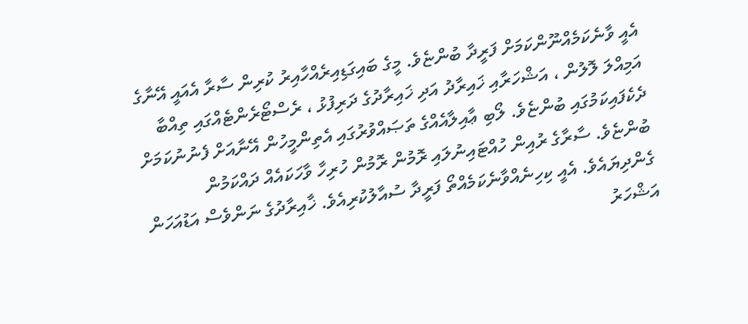އެއީ ވާނެކަމެއްނޫންކަމަށް ފަރީދާ ބުންޏެވެ. މީގެ ބައިގަޑިއިރެއްހާއިރު ކުރިން ސާރާ އެއައީ އޭނާގެ އަމިއްލަ ލޮލުން ، އަޝްހަރާއި ޚައިރާދު އަދި ޚައިރާދުގެ ދަރިފުޅު ، ރެސްޓޯރެންޓެއްގައި ތިއްބާ ދެކެފައިކަމުގައި ބުންޏެވެ. ލޯބި ޢާއިލާއެއްގެ ތަޞައްވުރުގައި އެތިންމީހުން އޭނާއަށް ފެނުނުކަމަށް ބުންޏެވެ. ސާރާގެ ރުއިން ހުއްޓައިނުލައި ރޮމުން ރޮމުން ހުރިހާ ވާހަކައެއް ދައްކަމުން ގެންދިޔައެވެ. އެއީ ކިހިނެއްވާނެކަމެއްތޯ ފަރީދާ ސުއާލުކުރިއެވެ. ޚާއިރާދުގެ ނަންވެސް އަޑުއަހަން އަޝްހަރު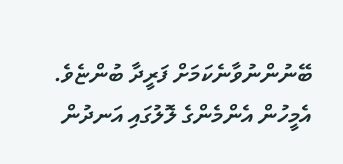ބޭނުންނުވާނެކަމަށް ފަރީދާ ބުންޏެވެ. އެމީހުން އެންމެންގެ ލޮލުގައި އަނދުން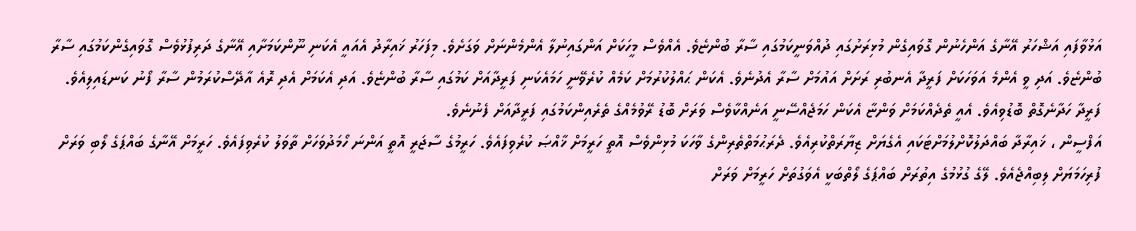އަޅުވާފައި އަޝްހަރު އޭނާގެ އަންހެނުން ގޮވައިގެން މުޅިރަށުގައި ދުއްވަނީކަމުގައި ސާރާ ބުންޏެވެ. އެއްވެސް މީހަކަށް އަންގައިނުލާ އެންމެންނަށް ވަގަށެވެ. މިފަހަރު ޚައިރާދު އެއައީ އެކަނި ނޫންކަމަށާއި އޭނާގެ ދަރިފުޅުވެސް ގޮވައިގެންކަމުގައި ސާރާ ބުންޏެވެ. އަދި ވީ އެންމެ އަވަހަކަށް ފަރީދާ އެނބުރި ރަށަށް އައުމަށް ސާރާ އެދުނެވެ. އެކަން ޙައްލުކުރުމަށް ކަމެއް ކުރެވޭނީ ހަމައެކަނި ފަރީދާއަށް ކަމުގައި ސާރާ ބުންޏެވެ. އަދި އެކަމަށް އެދި ރޮއެ އާދޭސްކުރަމުން ސާރާ ފޯނު ކަނޑައިލިއެވެ. ފަރީދާ ހަދާނެގޮތް ބޮޑުވިއެވެ. އެއީ ތެދެއްކަމަށް ވަންޏާ އެކަން ހަމަޖެއްސޭނީ އަނެއްކާވެސް ވަރަށް ބޮޑު ރޭވުމެއްގެ ތެރެއިންކަމުގައި ފަރީދާއަށް ފެނުނެވެ.
އަފްސީން ، ޚައިރާދާ ބައްދަލުކޮށްލުމަށްޓަކައި އެގެޔަށް ޒިޔާރަތްކުރިއެވެ. ދެރަޙުމަތްތެރިންގެ ވާހަކަ މުޅިންވެސް އޮތީ ހަރީމަށް ޚާއްޞަ ކުރެވިފައެވެ. ހަރީމުގެ ސާޖަރީ އޮތީ އަންނަ ހޯމަދުވަހަށް ތާވަލު ކުރެވިފައެވެ. ހަރީމަށް އޭނާގެ ބައްޕަގެ ލޯބި ވަރަށް ފުރިހަމަޔަށް ލިބިއްޖެއެވެ. ލޭގެ ގުޅުމުގެ އިތުރަށް ބައްޕަގެ ލޯތްބަކީ އެވަގުތަށް ހަރީމަށް ވަރަށް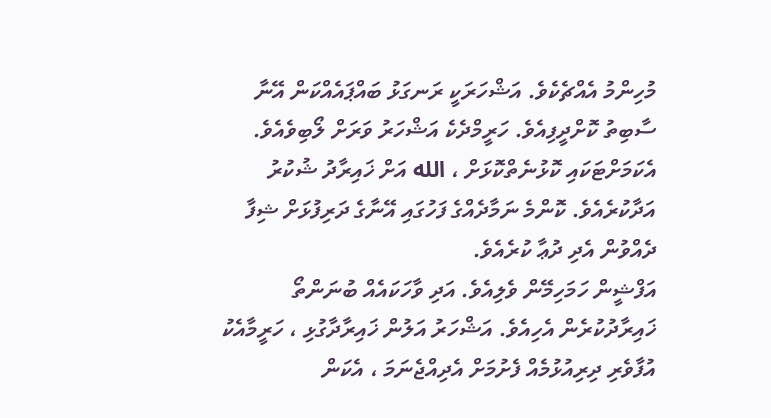މުހިންމު އެއްޗެކެވެ. އަޝްހަރަކީ ރަނގަޅު ބައްޕައެއްކަން އޭނާ ސާބިތު ކޮށްދީފިއެވެ. ހަރީމްދެކެ އަޝްހަރު ވަރަށް ލޯބިވެއެވެ. އެކަމަށްޓަކައި ކޮޅުނެތްކޮޅަށް ، الله އަށް ޚައިރާދު ޝުކުރު އަދާކުރެއެވެ. ކޮންމެ ނަމާދެއްގެ ފަހުގައި އޭނާގެ ދަރިފުޅަށް ޝިފާ ދެއްވުން އެދި ދުޢާ ކުރެއެވެ.
އަފްޝީން ހަމަހިމޭން ވެލިއެވެ. އަދި ވާހަކައެއް ބުނަންތޯ ޚައިރާދުކުރެން އެހިއެވެ. އަޝްހަރު އަލުން ޚައިރާދާގުޅި ، ހަރީމާއެކު އުފާވެރި ދިރިއުޅުމެއް ފެށުމަށް އެދިއްޖެނަމަ ، އެކަން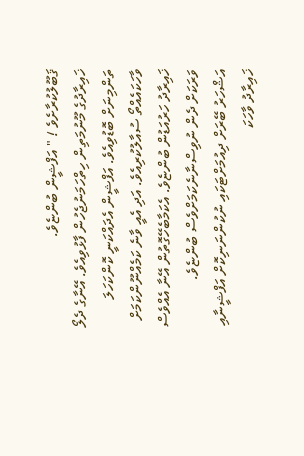ޤަބޫލުކުރާށެވެ ! " އަފްޝީން ބުންޏެވެ.
ޚައިރާދުގެ މޫނުމަތިން ހިތްހަމަނުޖެހުން ފާޅުވިއެވެ. އޭނާގެ ދެލޯ ތަންމިނަށް ބޮޑުވިއެވެ. އަފްޝީން އެދައްކަނީ ކޮންކަހަލަ ވާހަކައެއްތޯ ސުއާލުކުރިއެވެ. އަދި އެއީ ވާނެ ކަމެއްނޫންކަމަށް ޚައިރާދު ހަރުއަޑުން ބުންޏެވެ. އެކަމާބެހޭގޮތުން އޭނާ އެއްވެސް ވަރަކަށް ދެން ނުވިސްނާނެކަމަށްވެސް ބުންޏެވެ.
އަޝްހަރު ބޭރަށް ދިއުމަށްޓަކައި ނުކުންނަނިކޮށް އަފްޝީނާއި ޚައިރާދު ވާހަކަ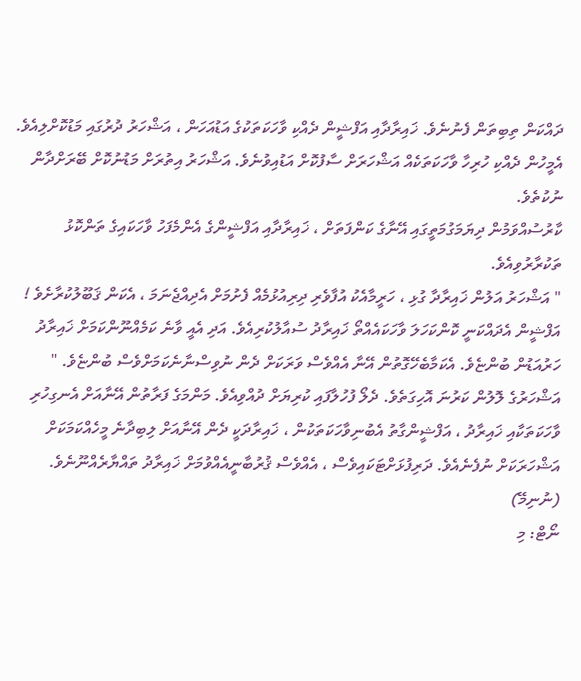ދައްކަން ތިބިތަން ފެނުނެވެ. ޚައިރާދާއި އަފްޝީން ދެއްކި ވާހަކަތަކުގެ އަޑުއަހަން ، އަޝްހަރު ދުރުގައި މަޑުކޮށްލިއެވެ. އެމީހުން ދެއްކި ހުރިހާ ވާހަކަތަކެއް އަޝްހަރަށް ސާފުކޮށް އަޑުއިވުނެވެ. އަޝްހަރު އިތުރަށް މަޑުނުކޮށް ބޭރަށްދާން ނުކުތެވެ.
ކާރުސުއްވަމުން ދިޔަމަގުމަތީގައި އޭނާގެ ކަންފަތަށް ، ޚައިރާދާއި އަފްޝީންގެ އެންމެފަހު ވާހަކައިގެ ތަންކޮޅު ތަކުރާރުވިއެވެ.
" އަޝްހަރު އަލުން ޚައިރާދާ ގުޅި ، ހަރީމާއެކު އުފާވެރި ދިރިއުޅުމެއް ފެށުމަށް އެދިއްޖެނަމަ ، އެކަން ޤަބޫލުކުރާށެވެ ! އަފްޝީން އެދައްކަނީ ކޮންކަހަލަ ވާހަކައެއްތޯ ޚައިރާދު ސުއާލުކުރިއެވެ. އަދި އެއީ ވާނެ ކަމެއްނޫންކަމަށް ޚައިރާދު ހަރުއަޑުން ބުންޏެވެ. އެކަމާބެހޭގޮތުން އޭނާ އެއްވެސް ވަރަކަށް ދެން ނުވިސްނާނެކަމަށްވެސް ބުންޏެވެ. "
އަޝްހަރުގެ ލޮލުން ކަރުނަ އޮހިގަތެވެ. ދެލޯ ފުހުލާފައި ކުރިޔަށް ދުއްވިއެވެ. މަންމަގެ ފަރާތުން އޭނާއަށް އެނގިހުރި ވާހަކަތަކާއި ޚައިރާދު ، އަފްޝީންގާތު އެބުނިވާހަކަތަކުން ، ޚައިރާދަކީ ދެން އޭނާއަށް ލިބިދާނެ މީހެއްކަމަކަށް އަޝްހަރަކަށް ނުފެނެއެވެ. ދަރިފުޅަށްޓަކައިވެސް ، އެއްވެސް ޤުރުބާނީއެއްވުމަށް ޚައިރާދު ތައްޔާރެއްނޫނެވެ.
(ނުނިމޭ)
ނޯޓް: މި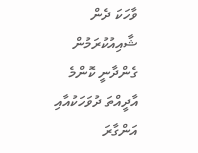ވާހަކަ ދެން ޝާއިއުކުރަމުން ގެންދާނީ ކޮންމެ އާދީއްތަ ދުވަހަކުއާއި އަންގާރަ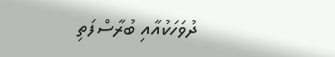ދުވަހަކުއާއި ބުރާސްފަތި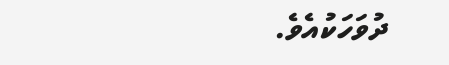ދުވަހަކުއެވެ.